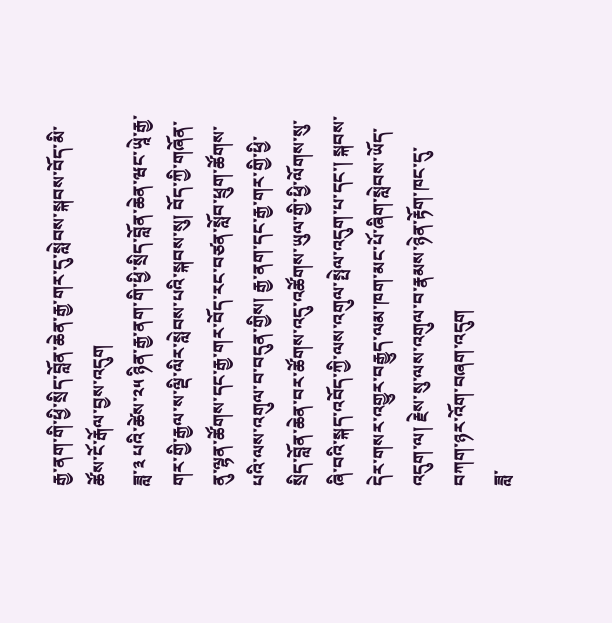རྒྱ་ནག་གི་ཕྱི་སྲིད་བློན་ཆེན་རྒྱ་གར་དུ་སླེབས་སྐབས་བོད་མི་ཚོས་ངོ་རྒོལ་བྱས་འདུག
ཟླ་༣ པའི་ཚེས་༢༥ ཉིན་རྒྱ་ནག་གི་ཕྱི་སྲིད་བློན་ཆེན་ཝང་ཡཱེ་རྒྱ་གར་གྱི་རྒྱལ་ས་ལྡི་ལིར་སླེབས་པའི་སྐབས་སུ། བོད་ཀྱི་གཞོན་ནུ་ལྷན་ཚོགས་དང་རྒྱ་གར་བོད་རང་བཙན་སློབ་ཕྲུག་ཚོགས་པའི་ལས་འགུལ་བ་བདུན་གྱིས། རྒྱ་ནག་དང་རྒྱ་གར་གྱི་ཕྱི་སྲིད་བློན་ཆེན་བར་ཚོགས་འདུ་འཚོགས་ཡུལ་གྱི་ཕྱི་ལོགས་སུ་ཞི་བའི་སྐད་འབོད་ཀྱི་ལས་འགུལ་སྤེལ་འདུག་པ་དང་། སྐབས་དེར་གསར་འགྱུར་བརྒྱུད་ལམ་ཁག་མང་པོ་ཞིག་སླེབས་ཡོད་འདུག་ལ། རྗེས་སུ་ལས་འགུལ་བ་རྣམས་ཉེན་རྟོག་ཁང་དུ་བཀག་ཉར་འོག་བཞག་འདུག
ཟླ་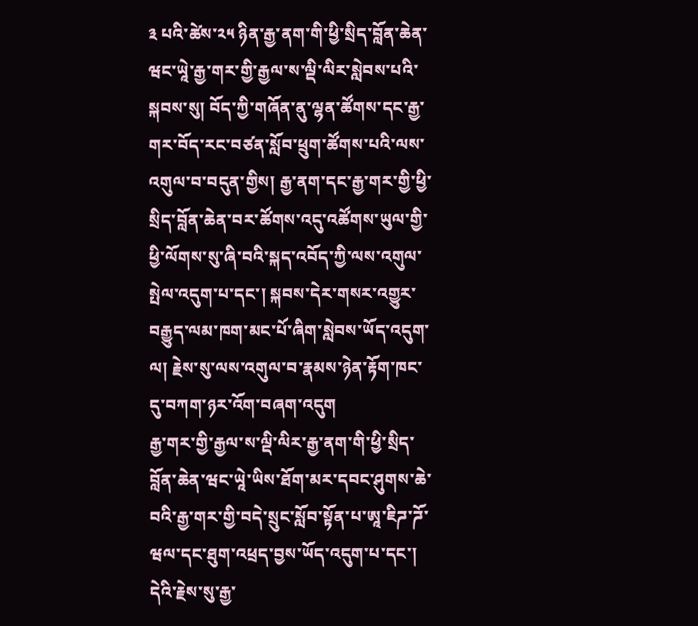༣ པའི་ཚེས་༢༥ ཉིན་རྒྱ་ནག་གི་ཕྱི་སྲིད་བློན་ཆེན་ཝང་ཡཱེ་རྒྱ་གར་གྱི་རྒྱལ་ས་ལྡི་ལིར་སླེབས་པའི་སྐབས་སུ། བོད་ཀྱི་གཞོན་ནུ་ལྷན་ཚོགས་དང་རྒྱ་གར་བོད་རང་བཙན་སློབ་ཕྲུག་ཚོགས་པའི་ལས་འགུལ་བ་བདུན་གྱིས། རྒྱ་ནག་དང་རྒྱ་གར་གྱི་ཕྱི་སྲིད་བློན་ཆེན་བར་ཚོགས་འདུ་འཚོགས་ཡུལ་གྱི་ཕྱི་ལོགས་སུ་ཞི་བའི་སྐད་འབོད་ཀྱི་ལས་འགུལ་སྤེལ་འདུག་པ་དང་། སྐབས་དེར་གསར་འགྱུར་བརྒྱུད་ལམ་ཁག་མང་པོ་ཞིག་སླེབས་ཡོད་འདུག་ལ། རྗེས་སུ་ལས་འགུལ་བ་རྣམས་ཉེན་རྟོག་ཁང་དུ་བཀག་ཉར་འོག་བཞག་འདུག
རྒྱ་གར་གྱི་རྒྱལ་ས་ལྡི་ལིར་རྒྱ་ནག་གི་ཕྱི་སྲིད་བློན་ཆེན་ཝང་ཡཱེ་ཡིས་ཐོག་མར་དབང་ཤུགས་ཆེ་བའི་རྒྱ་གར་གྱི་བདེ་སྲུང་སློབ་སྟོན་པ་ཨཱ་ཇིཌ་ཌོ་ཝལ་དང་ཐུག་འཕྲད་བྱས་ཡོད་འདུག་པ་དང་། དེའི་རྗེས་སུ་རྒྱ་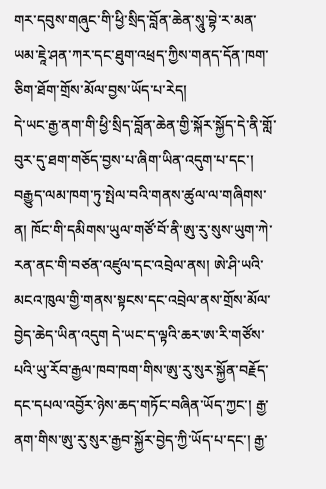གར་དབུས་གཞུང་གི་ཕྱི་སྲིད་བློན་ཆེན་སཱུ་བྷེ་ར་མན་ཡམ་ཇཱེ་ཤན་ཀར་དང་ཐུག་འཕྲད་ཀྱིས་གནད་དོན་ཁག་ཅིག་ཐོག་གྲོས་མོལ་བྱས་ཡོད་པ་རེད།
དེ་ཡང་རྒྱ་ནག་གི་ཕྱི་སྲིད་བློན་ཆེན་གྱི་སྐོར་སྐྱོད་དེ་ནི་གློ་བུར་དུ་ཐག་གཅོད་བྱས་པ་ཞིག་ཡིན་འདུག་པ་དང་། བརྒྱུད་ལམ་ཁག་ཏུ་སྤེལ་བའི་གནས་ཚུལ་ལ་གཞིགས་ན། ཁོང་གི་དམིགས་ཡུལ་གཙོ་བོ་ནི་ཨུ་རུ་སུས་ཡུག་ཀེ་རན་ནང་གི་བཙན་འཛུལ་དང་འབྲེལ་ནས། ཨེ་ཤི་ཡའི་མངའ་ཁུལ་གྱི་གནས་སྟངས་དང་འབྲེལ་ནས་གྲོས་མོལ་བྱེད་ཆེད་ཡིན་འདུག དེ་ཡང་ད་ལྟའི་ཆར་ཨ་རི་གཙོས་པའི་ཡུ་རོབ་རྒྱལ་ཁབ་ཁག་གིས་ཨུ་རུ་སུར་སྐྱོན་བརྗོད་དང་དཔལ་འབྱོར་ཉེས་ཆད་གཏོང་བཞིན་ཡོད་ཀྱང་། རྒྱ་ནག་གིས་ཨུ་རུ་སུར་རྒྱབ་སྐྱོར་བྱེད་ཀྱི་ཡོད་པ་དང་། རྒྱ་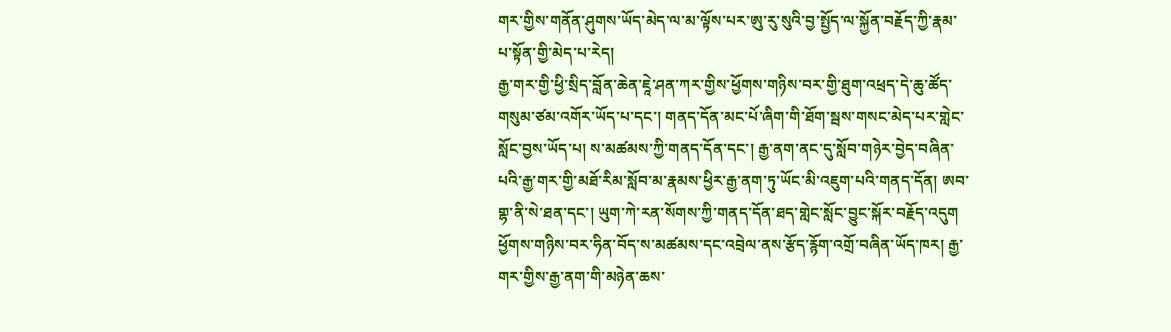གར་གྱིས་གནོན་ཤུགས་ཡོད་མེད་ལ་མ་ལྟོས་པར་ཨུ་རུ་སུའི་བྱ་སྤྱོད་ལ་སྐྱོན་བརྗོད་ཀྱི་རྣམ་པ་སྟོན་གྱི་མེད་པ་རེད།
རྒྱ་གར་གྱི་ཕྱི་སྲིད་བློན་ཆེན་ཇཱེ་ཤན་ཀར་གྱིས་ཕྱོགས་གཉིས་བར་གྱི་ཐུག་འཕྲད་དེ་ཆུ་ཚོད་གསུམ་ཙམ་འགོར་ཡོད་པ་དང་། གནད་དོན་མང་པོ་ཞིག་གི་ཐོག་སྦས་གསང་མེད་པར་གླེང་སློང་བྱས་ཡོད་པ། ས་མཚམས་ཀྱི་གནད་དོན་དང་། རྒྱ་ནག་ནང་དུ་སློབ་གཉེར་བྱེད་བཞིན་པའི་རྒྱ་གར་གྱི་མཐོ་རིམ་སློབ་མ་རྣམས་ཕྱིར་རྒྱ་ནག་ཏུ་ཡོང་མི་འཇུག་པའི་གནད་དོན། ཨབ་གྷ་ནི་སེ་ཐན་དང་། ཡུག་ཀེ་རན་སོགས་ཀྱི་གནད་དོན་ཐད་གླེང་སློང་བྱུང་སྐོར་བརྗོད་འདུག
ཕྱོགས་གཉིས་བར་ཧིན་བོད་ས་མཚམས་དང་འབྲེལ་ནས་རྩོད་རྙོག་འགྲོ་བཞིན་ཡོད་ཁར། རྒྱ་གར་གྱིས་རྒྱ་ནག་གི་མཉེན་ཆས་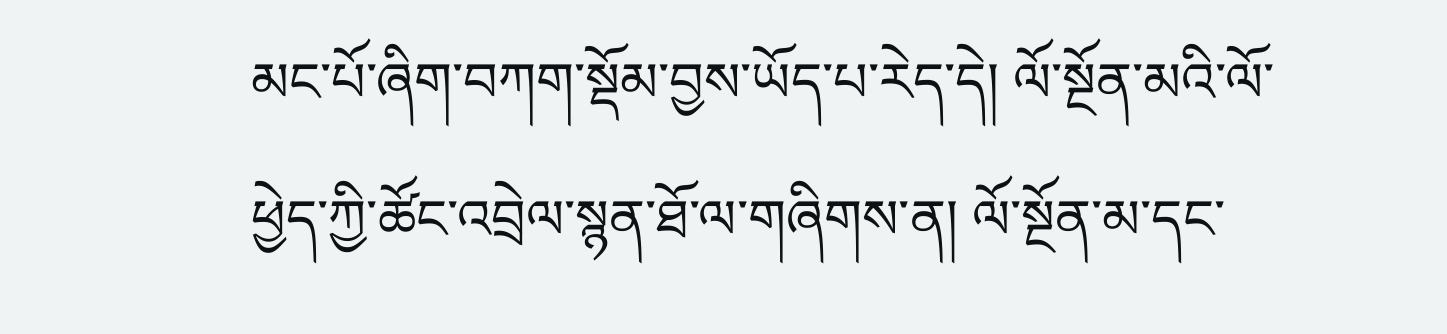མང་པོ་ཞིག་བཀག་སྡོམ་བྱས་ཡོད་པ་རེད་དེ། ལོ་སྔོན་མའི་ལོ་ཕྱེད་ཀྱི་ཚོང་འབྲེལ་སྙན་ཐོ་ལ་གཞིགས་ན། ལོ་སྔོན་མ་དང་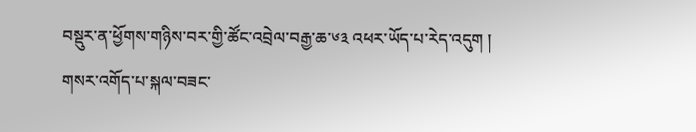བསྡུར་ན་ཕྱོགས་གཉིས་བར་གྱི་ཚོང་འབྲེལ་བརྒྱ་ཆ་༦༣ འཕར་ཡོད་པ་རེད་འདུག །
གསར་འགོད་པ་སྐལ་བཟང་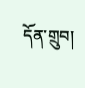དོན་གྲུབ།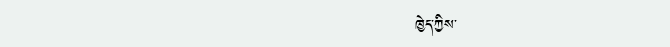ཁྱེད་ཀྱིས་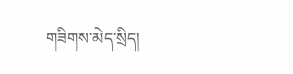གཟིགས་མེད་སྲིད།